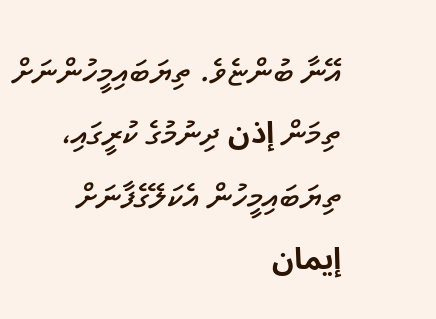އޭނާ ބުންޏެވެ. ތިޔަބައިމީހުންނަށް ތިމަން إذن ދިނުމުގެ ކުރީގައި، ތިޔަބައިމީހުން އެކަލޭގެފާނަށް إيمان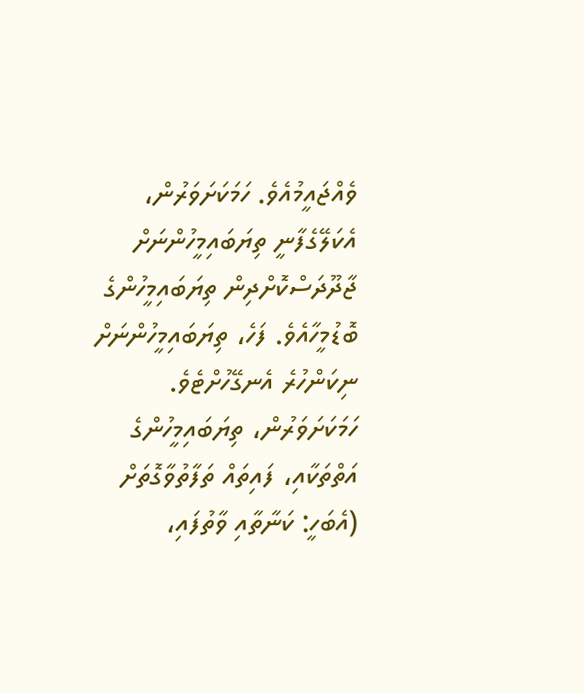ވެއްޖައީމުއެވެ. ހަމަކަށަވަރުން، އެކަލޭގެފާނީ ތިޔަބައިމީހުންނަށް ޖާދޫދަސްކޮށްދިން ތިޔަބައިމީހުންގެ ބޮޑުމީހާއެވެ. ފަހެ، ތިޔަބައިމީހުންނަށް ނިކަންހުރެ އެނގޭހުށްޓެވެ. ހަމަކަށަވަރުން، ތިޔަބައިމީހުންގެ އަތްތަކާއި، ފައިތައް ތަފާތުވާގޮތަށް (އެބަހީ: ކަނާތާއި ވާތުފައި،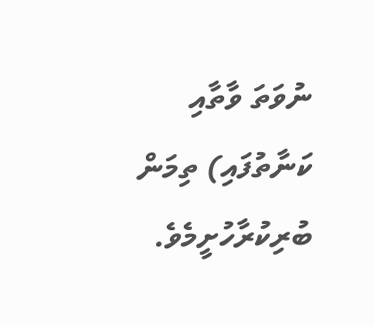ނުވަތަ ވާތާއި ކަނާތުފައި) ތިމަން ބުރިކުރާހުށީމެވެ.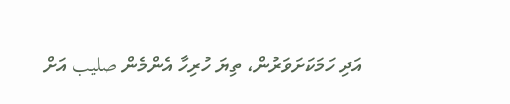އަދި ހަމަކަށަވަރުން، ތިޔަ ހުރިހާ އެންމެން صليب އަށް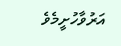އަރުވާހުށީމެވެ